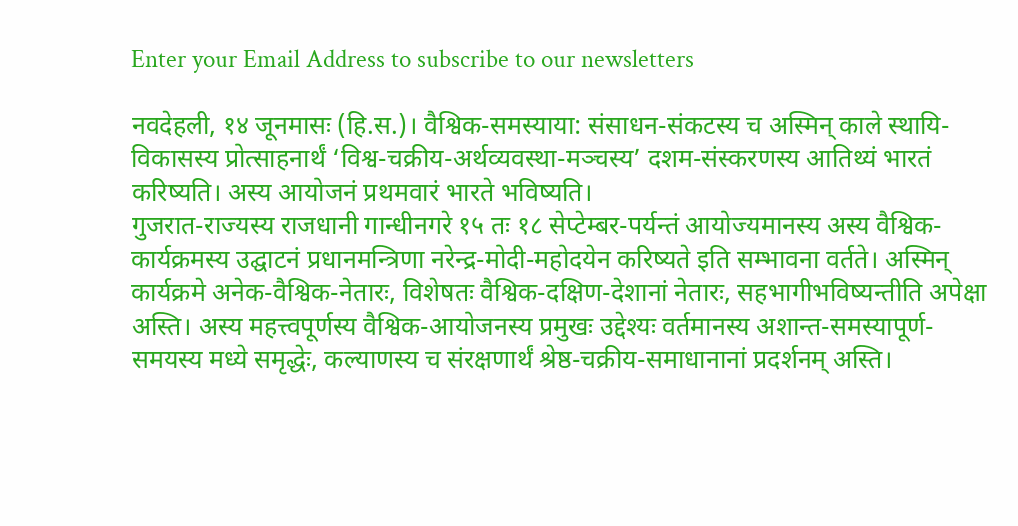Enter your Email Address to subscribe to our newsletters

नवदेहली, १४ जूनमासः (हि.स.)। वैश्विक-समस्याया: संसाधन-संकटस्य च अस्मिन् काले स्थायि-विकासस्य प्रोत्साहनार्थं ‘विश्व-चक्रीय-अर्थव्यवस्था-मञ्चस्य’ दशम-संस्करणस्य आतिथ्यं भारतं करिष्यति। अस्य आयोजनं प्रथमवारं भारते भविष्यति।
गुजरात-राज्यस्य राजधानी गान्धीनगरे १५ तः १८ सेप्टेम्बर-पर्यन्तं आयोज्यमानस्य अस्य वैश्विक-कार्यक्रमस्य उद्घाटनं प्रधानमन्त्रिणा नरेन्द्र-मोदी-महोदयेन करिष्यते इति सम्भावना वर्तते। अस्मिन् कार्यक्रमे अनेक-वैश्विक-नेतारः, विशेषतः वैश्विक-दक्षिण-देशानां नेतारः, सहभागीभविष्यन्तीति अपेक्षा अस्ति। अस्य महत्त्वपूर्णस्य वैश्विक-आयोजनस्य प्रमुखः उद्देश्यः वर्तमानस्य अशान्त-समस्यापूर्ण-समयस्य मध्ये समृद्धेः, कल्याणस्य च संरक्षणार्थं श्रेष्ठ-चक्रीय-समाधानानां प्रदर्शनम् अस्ति।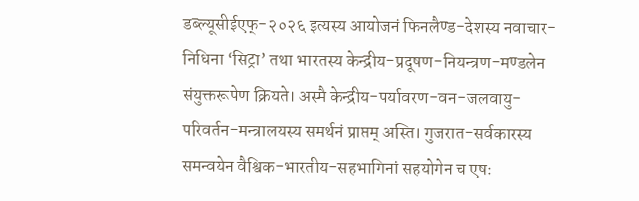डब्ल्यूसीईएफ्-२०२६ इत्यस्य आयोजनं फिनलैण्ड-देशस्य नवाचार-निधिना ‘सिट्रा’ तथा भारतस्य केन्द्रीय-प्रदूषण-नियन्त्रण-मण्डलेन संयुक्तरूपेण क्रियते। अस्मै केन्द्रीय-पर्यावरण-वन-जलवायु-परिवर्तन-मन्त्रालयस्य समर्थनं प्राप्तम् अस्ति। गुजरात-सर्वकारस्य समन्वयेन वैश्विक-भारतीय-सहभागिनां सहयोगेन च एषः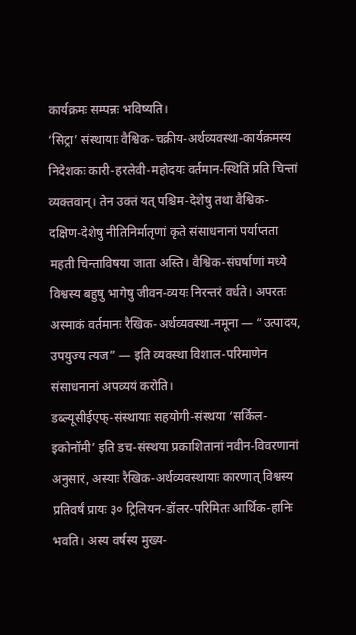कार्यक्रमः सम्पन्नः भविष्यति।
‘सिट्रा’ संस्थायाः वैश्विक-चक्रीय-अर्थव्यवस्था-कार्यक्रमस्य निदेशकः कारी-हरलेवी-महोदयः वर्तमान-स्थितिं प्रति चिन्तां व्यक्तवान्। तेन उक्तं यत् पश्चिम-देशेषु तथा वैश्विक-दक्षिण-देशेषु नीतिनिर्मातृणां कृते संसाधनानां पर्याप्तता महती चिन्ताविषया जाता अस्ति। वैश्विक-संघर्षाणां मध्ये विश्वस्य बहुषु भागेषु जीवन-व्ययः निरन्तरं वर्धते। अपरतः अस्माकं वर्तमानः रैखिक-अर्थव्यवस्था-नमूना — “उत्पादय, उपयुज्य त्यज” — इति व्यवस्था विशाल-परिमाणेन संसाधनानां अपव्ययं करोति।
डब्ल्यूसीईएफ्-संस्थायाः सहयोगी-संस्थया ‘सर्किल-इकोनॉमी’ इति डच-संस्थया प्रकाशितानां नवीन-विवरणानां अनुसारं, अस्याः रैखिक-अर्थव्यवस्थायाः कारणात् विश्वस्य प्रतिवर्षं प्रायः ३० ट्रिलियन-डॉलर-परिमितः आर्थिक-हानिः भवति। अस्य वर्षस्य मुख्य-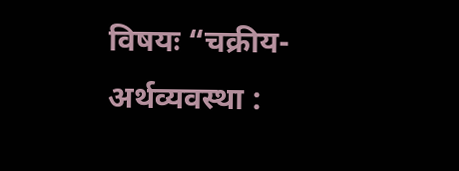विषयः “चक्रीय-अर्थव्यवस्था :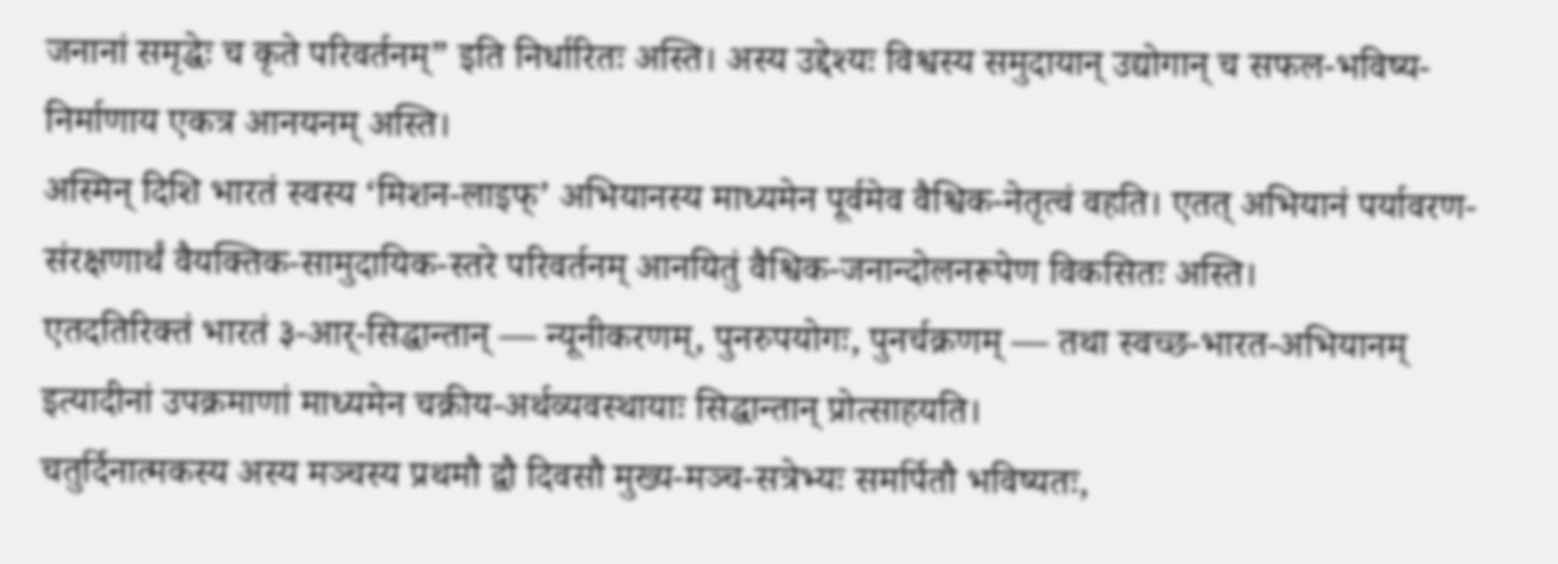जनानां समृद्धेः च कृते परिवर्तनम्” इति निर्धारितः अस्ति। अस्य उद्देश्यः विश्वस्य समुदायान् उद्योगान् च सफल-भविष्य-निर्माणाय एकत्र आनयनम् अस्ति।
अस्मिन् दिशि भारतं स्वस्य ‘मिशन-लाइफ्’ अभियानस्य माध्यमेन पूर्वमेव वैश्विक-नेतृत्वं वहति। एतत् अभियानं पर्यावरण-संरक्षणार्थं वैयक्तिक-सामुदायिक-स्तरे परिवर्तनम् आनयितुं वैश्विक-जनान्दोलनरूपेण विकसितः अस्ति।
एतदतिरिक्तं भारतं ३-आर्-सिद्धान्तान् — न्यूनीकरणम्, पुनरुपयोगः, पुनर्चक्रणम् — तथा स्वच्छ-भारत-अभियानम् इत्यादीनां उपक्रमाणां माध्यमेन चक्रीय-अर्थव्यवस्थायाः सिद्धान्तान् प्रोत्साहयति।
चतुर्दिनात्मकस्य अस्य मञ्चस्य प्रथमौ द्वौ दिवसौ मुख्य-मञ्च-सत्रेभ्यः समर्पितौ भविष्यतः,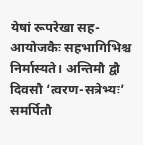येषां रूपरेखा सह-आयोजकैः सहभागिभिश्च निर्मास्यते। अन्तिमौ द्वौ दिवसौ ‘त्वरण-सत्रेभ्यः’ समर्पितौ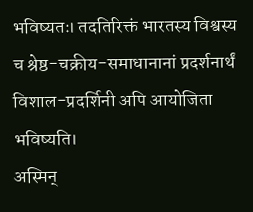भविष्यतः। तदतिरिक्तं भारतस्य विश्वस्य च श्रेष्ठ-चक्रीय-समाधानानां प्रदर्शनार्थं विशाल-प्रदर्शिनी अपि आयोजिता भविष्यति।
अस्मिन्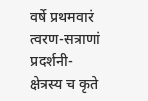वर्षे प्रथमवारं त्वरण-सत्राणां प्रदर्शनी-क्षेत्रस्य च कृते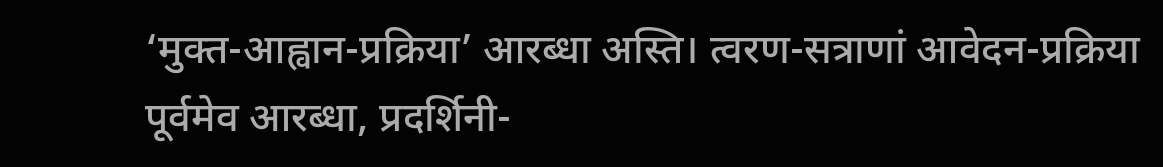‘मुक्त-आह्वान-प्रक्रिया’ आरब्धा अस्ति। त्वरण-सत्राणां आवेदन-प्रक्रिया पूर्वमेव आरब्धा, प्रदर्शिनी-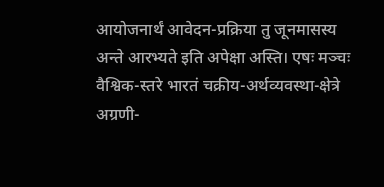आयोजनार्थं आवेदन-प्रक्रिया तु जूनमासस्य अन्ते आरभ्यते इति अपेक्षा अस्ति। एषः मञ्चः वैश्विक-स्तरे भारतं चक्रीय-अर्थव्यवस्था-क्षेत्रे अग्रणी-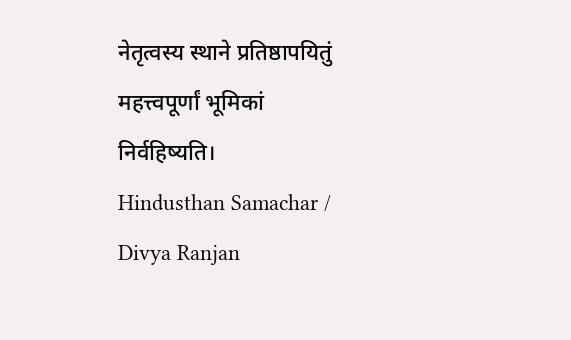नेतृत्वस्य स्थाने प्रतिष्ठापयितुं महत्त्वपूर्णां भूमिकां निर्वहिष्यति।
Hindusthan Samachar / Divya Ranjan